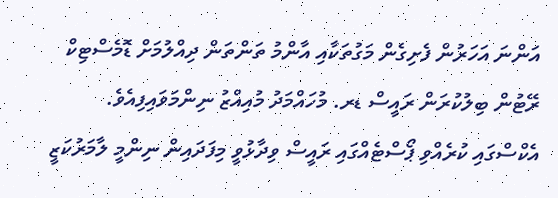އަންނަ އަހަރުން ފެށިގެން މަގުތަކާއި އާންމު ތަންތަން ދިއްލުމަށް ޑޮމެސްޓިކް ރޭޓުން ބިލުކުރަން ރައީސް ޑރ. މުހައްމަދު މުއިއްޒު ނިންމަވައިފިއެވެ.
އެކްސްގައި ކުރެއްވި ޕޯސްޓެއްގައި ރައީސް ވިދާޅުވީ މިފަދައިން ނިންމީ ލާމަރުކަޒީ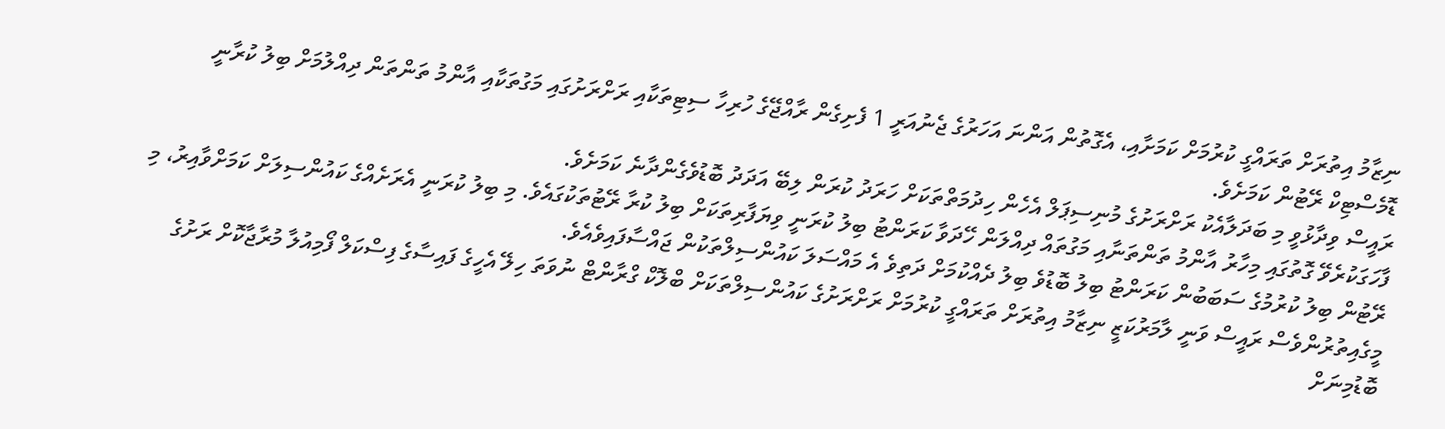ނިޒާމު އިތުރަށް ތަރައްގީ ކުރުމަށް ކަމަށާއި، އެގޮތުން އަންނަ އަހަރުގެ ޖެނުއަރީ 1 ފެށިގެން ރާއްޖޭގެ ހުރިހާ ސިޓިތަކާއި ރަށްރަށުގައި މަގުތަކާއި އާންމު ތަންތަން ދިއްލުމަށް ބިލު ކުރާނީ ޑޮމެސްޓިކް ރޭޓުން ކަމަށެވެ.
ރައީސް ވިދާޅުވީ މި ބަދަލާއެކު ރަށްރަށުގެ މުނިސިޕަލް އެހެން ހިދުމަތްތަކަށް ހަރަދު ކުރަން ލިބޭ އަދަދު ބޮޑުވެގެންދާނެ ކަމަށެވެ.
ފާހަގަކުރެވޭ ގޮތުގައި މިހާރު އާންމު ތަންތަނާއި މަގުތައް ދިއްލަން ހޭދަވާ ކަރަންޓު ބިލު ކުރަނީ ވިޔަފާރިތަކަށް ބިލު ކުރާ ރޭޓުތަކުގައެވެ. މި ބިލު ކުރަނީ އެރަށެއްގެ ކައުންސިލަށް ކަމަށްވާއިރު، މި ރޭޓުން ބިލު ކުރުމުގެ ސަބަބުން ކަރަންޓު ބިލު ބޮޑުވެ ބިލު ދެއްކުމަށް ދަތިވެ އެ މައްސަލަ ކައުންސިލްތަކުން ޖައްސާފައިވެއެވެ.
މީގެއިތުރުންވެސް ރައީސް ވަނީ ލާމަރުކަޒީ ނިޒާމު އިތުރަށް ތަރައްގީ ކުރުމަށް ރަށްރަށުގެ ކައުންސިލްތަކަށް ބްލޮކް ގްރާންޓް ނުވަތަ ހިލޭ އެހީގެ ފައިސާގެ ފިސްކަލް ފޯމިއުލާ މުރާޖާކޮށް ރަށުގެ ބޮޑުމިނަށް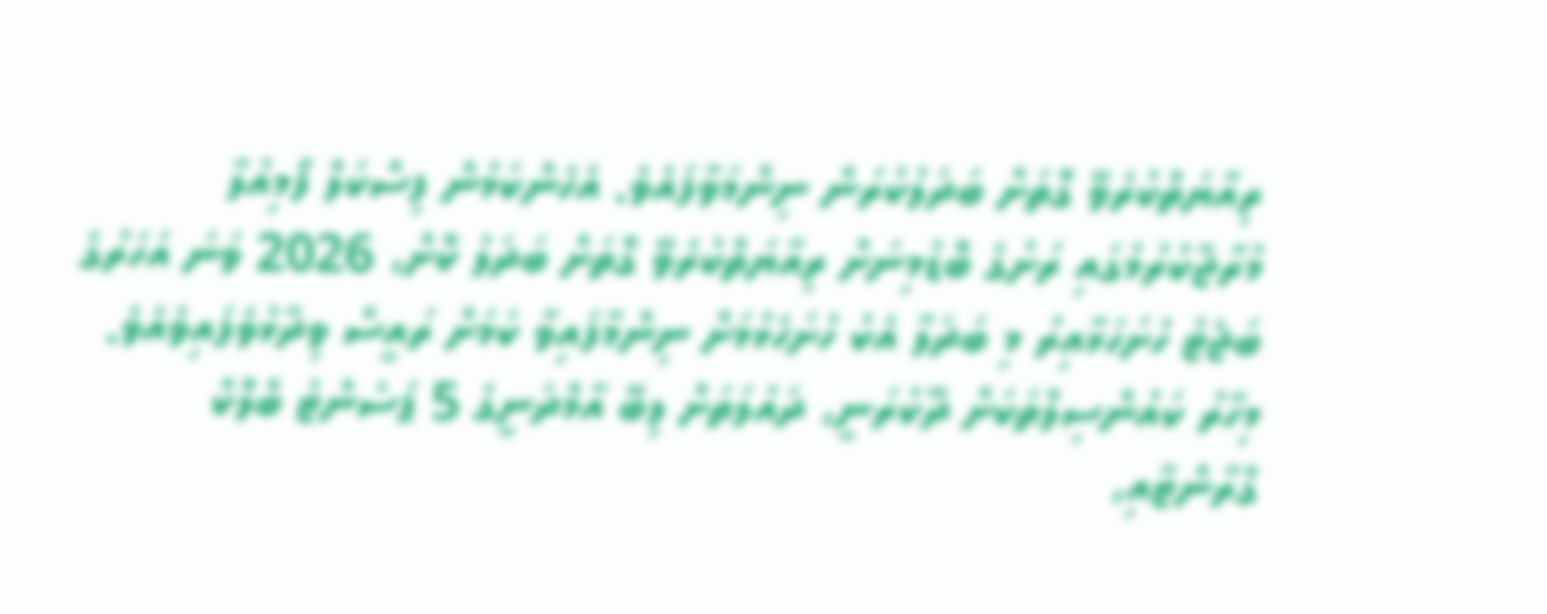ރިއާޔަތްކުރެވޭ ގޮތަށް ބަދަލުކުރަން ނިންމަވާފައެވެ. އެހެންކަމުން ފިސްކަލް ފޯމިއުލާ މުރާޖާކުރުމުގައި ރަށުގެ ބޮޑުމިނަށް ރިއާޔަތްކުރެވޭ ގޮތަށް ބަދަލު ކޮށް، 2026 ވަނަ އަހަރުގެ ބަޖެޓު ހުށަހަޅާއިރު މި ބަދަލާ އެކު ހުށަހެޅުމަށް ނިންމާފައިވާ ކަމަށް ރައީސް ވިދާޅުވެފައިވެއެވެ.
މިހާރު ކައުންސިލްތަކަށް ދޫކުރަނީ، ދައުލަތަށް ލިބޭ އާމްދަނީގެ 5 ޕަސެންޓު ބްލޮކް ގްރާންޓާއި،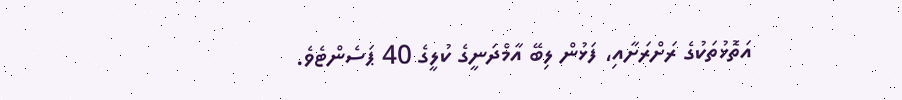އަތޮޅުތަކުގެ ރަށްރަށާއި، ފަޅުން ލިބޭ އާމްދަނީގެ ކުލީގެ 40 ޕަސެންޓެވެ.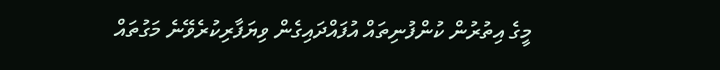މީގެ އިތުރުން ކުންފުނިތައް އުފައްދައިގެން ވިޔަފާރިކުރެވޭނެ މަގުތައް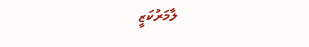ލާމަރުކަޒީ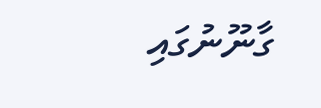ގާނޫނުގައި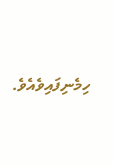ހިމެނިފައިވެއެވެ.